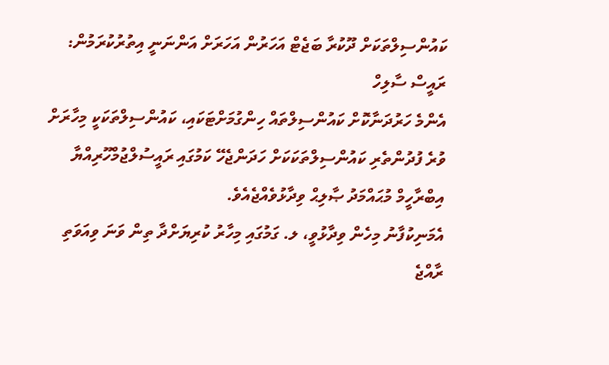ކައުންސިލްތަކަށް ދޫކުރާ ބަޖެޓް އަހަރުން އަހަރަށް އަންނަނީ އިތުރުކުރަމުން: ރައީސް ސާލިހް
އެންމެ ހަރުދަނާކޮށް ކައުންސިލްތައް ހިންގުމަށްޓަކައި، ކައުންސިލްތަކަކީ މިހާރަށް ވުރެ ފުދުންތެރި ކައުންސިލްތަކަކަށް ހަދަންޖެހޭ ކަމުގައި ރައީސުލްޖުމްހޫރިއްޔާ އިބްރާހީމް މުޙައްމަދު ޞާލިޙް ވިދާޅުވެއްޖެއެވެ.
އެމަނިކުފާނު މިހެން ވިދާޅުވީ، ލ. ގަމުގައި މިހާރު ކުރިޔަށްދާ ތިން ވަނަ ވިއަވަތި ރާއްޖެ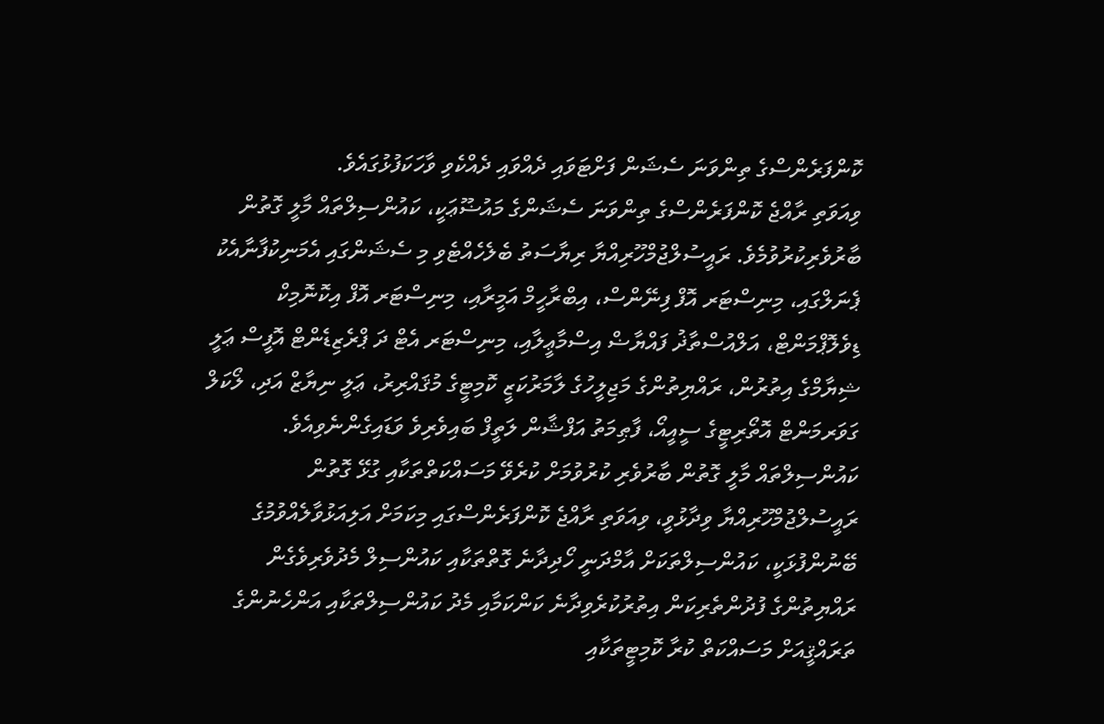ކޮންފަރެންސްގެ ތިންވަނަ ސެޝަން ފަށްޓަވައި ދެއްވައި ދެއްކެވި ވާހަކަފުޅުގައެވެ.
ވިއަވަތި ރާއްޖެ ކޮންފަރެންސްގެ ތިންވަނަ ސެޝަންގެ މައުޟޫޢަކީ، ކައުންސިލްތައް މާލީ ގޮތުން ބާރުވެރިކުރުވުމެވެ. ރައީސުލްޖުމްހޫރިއްޔާ ރިޔާސަތު ބެލެހެއްޓެވި މި ސެޝަންގައި އެމަނިކުފާނާއެކު ޕެނަލްގައި، މިނިސްޓަރ އޮފް ފިނޭންސް، އިބްރާހީމް އަމީރާއި، މިނިސްޓަރ އޮފް އިކޮނޮމިކް ޑިވެލޮޕްމަންޓް، އަލްއުސްތާޛު ފައްޔާޟް އިސްމާޢީލާއި، މިނިސްޓަރ އެޓް ދަ ޕްރެޒިޑެންޓް އޮފީސް ޢަލީ ޝިޔާމްގެ އިތުރުން، ރައްޔިތުންގެ މަޖިލީހުގެ ލާމަރުކަޒީ ކޮމިޓީގެ މުޤައްރިރު، ޢަލީ ނިޔާޒް އަދި، ލޯކަލް ގަވަރމަންޓް އޮތޯރިޓީގެ ސީއީއޯ، ފާޠިމަތު އަފްޝާން ލަތީފް ބައިވެރިވެ ވަޑައިގެންނެވިއެވެ.
ކައުންސިލްތައް މާލީ ގޮތުން ބާރުވެރި ކުރުވުމަށް ކުރެވޭ މަސައްކަތްތަކާއި ގުޅޭ ގޮތުން ރައީސުލްޖުމްހޫރިއްޔާ ވިދާޅުވީ، ވިއަވަތި ރާއްޖެ ކޮންފަރެންސްގައި މިކަމަށް އަލިއަޅުވާލެއްވުމުގެ ބޭނުންފުޅަކީ، ކައުންސިލްތަކަށް އާމްދަނީ ހޯދިދާނެ ގޮތްތަކާއި ކައުންސިލް މެދުވެރިވެގެން ރައްޔިތުންގެ ފުދުންތެރިކަން އިތުރުކުރެވިދާނެ ކަންކަމާއި މެދު ކައުންސިލްތަކާއި އަންހެނުންގެ ތަރައްޤީއަށް މަސައްކަތް ކުރާ ކޮމިޓީތަކާއި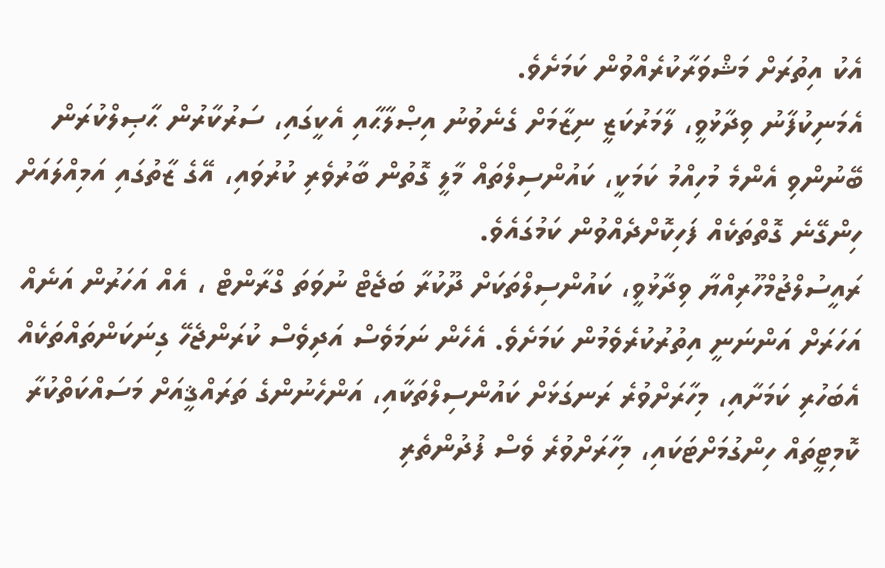އެކު އިތުރަށް މަޝްވަރާކުރެއްވުން ކަމަށެވެ.
އެމަނިކުފާނު ވިދާޅުވީ، ލާމަރުކަޒީ ނިޒާމަށް ގެނެވުނު އިޞްލާޙާއި އެކީގައި، ސަރުކާރުން ޙާޞިލްކުރަން ބޭނުންވި އެންމެ މުހިއްމު ކަމަކީ، ކައުންސިލްތައް މާލީ ގޮތުން ބާރުވެރި ކުރުވައި، އޭގެ ޒާތުގައި އަމިއްލައަށް ހިންގޭނެ ގޮތްތަކެއް ފަހިކޮށްދެއްވުން ކަމުގައެވެ.
ރައީސުލްޖުމްހޫރިއްޔާ ވިދާޅުވީ، ކައުންސިލްތަކަށް ދޫކުރާ ބަޖެޓް ނުވަތަ ގްރާންޓް ، އެއް އަހަރުން އަނެއް އަހަރަށް އަންނަނީ އިތުރުކުރެވެމުން ކަމަށެވެ. އެހެން ނަމަވެސް އަދިވެސް ކުރަންޖެހޭ ގިނަކަންތައްތަކެއް އެބަހުރި ކަމަށާއި، މިހާރަށްވުރެ ރަނގަޅަށް ކައުންސިލްތަކާއި، އަންހެނުންގެ ތަރައްޤީއަށް މަސައްކަތްކުރާ ކޮމިޓީތައް ހިންގުމަށްޓަކައި، މިހާރަށްވުރެ ވެސް ފުދުންތެރި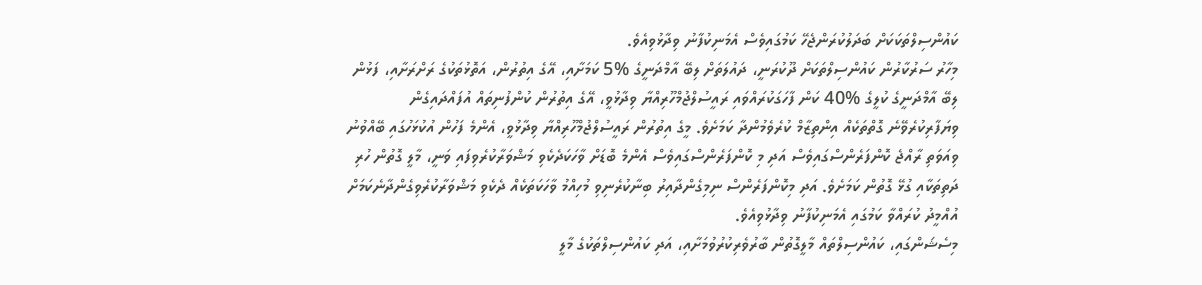ކައުންސިލްތަކަކަށް ބަދަލުކުރަންޖެހޭ ކަމުގައިވެސް އެމަނިކުފާނު ވިދާޅުވިއެވެ.
މިހާރު ސަރުކާރުން ކައުންސިލްތަކަށް ދޫކުރަނީ، ދައުލަތަށް ލިބޭ އާމްދަނީގެ %5 ކަމަށާއި، އޭގެ އިތުރުން، އަތޮޅުތަކުގެ ރަށްރަށާއި، ފަޅުން ލިބޭ އާމްދަނީގެ ކުލީގެ %40 ކަން ފާހަގަކުރައްވައި ރައީސުލްޖުމްހޫރިއްޔާ ވިދާޅުވީ، އޭގެ އިތުރުން ކުންފުނިތައް އުފައްދައިގެން ވިޔަފާރިކުރެވޭނެ ގޮތްތަކެއް އިންތިޒާމް ކުރެވެމުންދާ ކަމަށެވެ. މީގެ އިތުރުން ރައީސުލްޖުމްހޫރިއްޔާ ވިދާޅުވީ، އެންމެ ފަހުން އުކުޅަހުގައި ބޭއްވުނު ވިއަވަތި ރާއްޖެ ކޮންފަރެންސްގައިވެސް އަދި މި ކޮންފަރެންސްގައިވެސް އެންމެ ބޮޑަށް ވާހަކަދެކެވި މަޝްވަރާކުރެވިފައި ވަނީ، މާލީ ގޮތުން ހުރި ދަތިތަކާއި ގުޅޭ ގޮތުން ކަމަށެވެ. އަދި މިކޮންފަރެންސް ނިމިގެންދާއިރު ބިނާކުރެނިވި މުހިއްމު ވާހަކަތަކެއް ދެކެވި މަޝްވަރާކުރެވިގެންދާނެކަމަށް އުއްމީދު ކުރައްވާ ކަމުގައި އެމަނިކުފާނު ވިދާޅުވިއެވެ.
މިސެޝަންގައި، ކައުންސިލްތައް މާލީގޮތުން ބާރުވެރިކުރުވުމަށާއި، އަދި ކައުންސިލްތަކުގެ މާލީ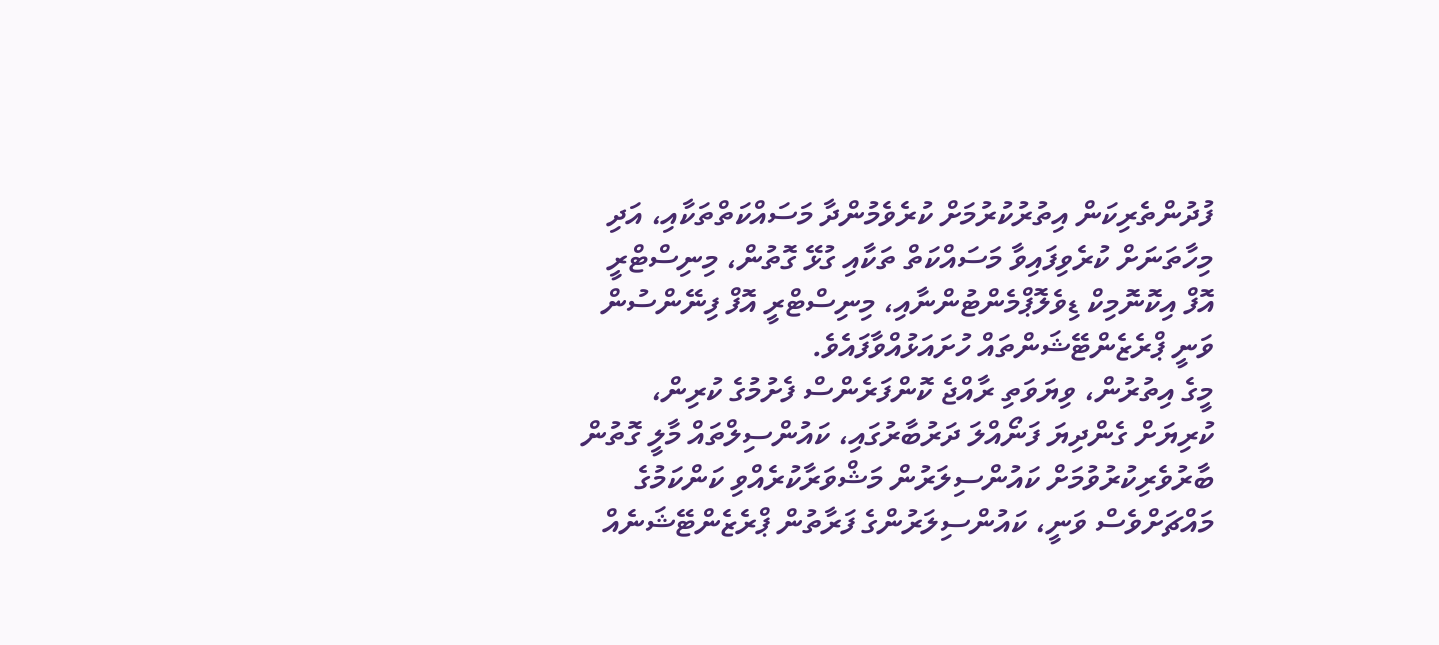ފުދުންތެރިކަން އިތުރުކުރުމަށް ކުރެވެމުންދާ މަސައްކަތްތަކާއި، އަދި މިހާތަނަށް ކުރެވިފައިވާ މަސައްކަތް ތަކާއި ގުޅޭ ގޮތުން، މިނިސްޓްރީ އޮފް އިކޮނޮމިކް ޑިވެލޮޕްމެންޓުންނާއި، މިނިސްޓްރީ އޮފް ފިނޭންސުން ވަނީ ޕްރެޒެންޓޭޝަންތައް ހުށައަޅުއްވާފައެވެ.
މީގެ އިތުރުން، ވިޔަވަތި ރާއްޖެ ކޮންފަރެންސް ފެށުމުގެ ކުރިން، ކުރިޔަށް ގެންދިޔަ ފަނޯއްލަ ދަރުބާރުގައި، ކައުންސިލްތައް މާލީ ގޮތުން ބާރުވެރިކުރުވުމަށް ކައުންސިލަރުން މަޝްވަރާކުރެއްވި ކަންކަމުގެ މައްޗަށްވެސް ވަނީ، ކައުންސިލަރުންގެ ފަރާތުން ޕްރެޒެންޓޭޝަނެއް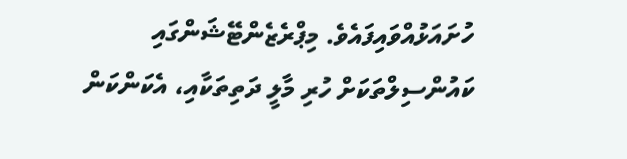ހުށައަޅުއްވައިފައެވެ. މިޕްރެޒެންޓޭޝަންގައި ކައުންސިލްތަކަށް ހުރި މާލީ ދަތިތަކާއި، އެކަންކަން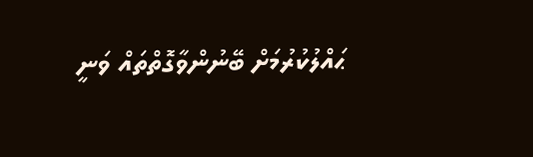ޙައްލުކުރުމަށް ބޭނުންވާގޮތްތައް ވަނީ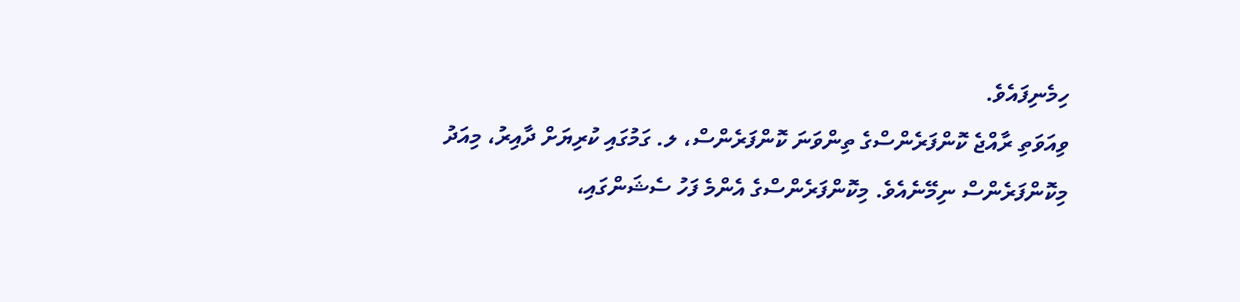ހިމެނިފައެވެ.
ވިއަވަތި ރާއްޖެ ކޮންފަރެންސްގެ ތިންވަނަ ކޮންފަރެންސް، ލ. ގަމުގައި ކުރިޔަށް ދާއިރު، މިއަދު މިކޮންފަރެންސް ނިމޭނެއެވެ. މިކޮންފަރެންސްގެ އެންމެ ފަހު ސެޝަންގައި،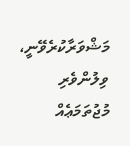މަޝްވަރާކުރެވޭނީ، ވިލުންވެރި މުޖުތަމަޢެއް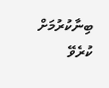ބިނާކުރުމަށް ކުރެވޭ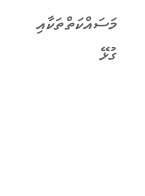މަސައްކަތްތަކާއި ގުޅޭ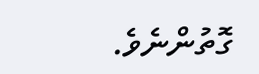ގޮތުންނެވެ.